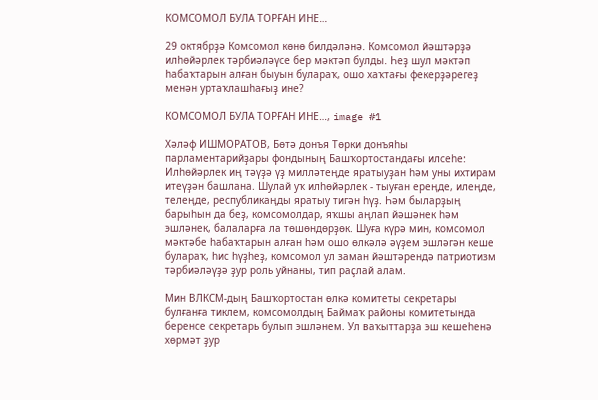КОМСОМОЛ БУЛА ТОРҒАН ИНЕ…

29 октябрҙә Комсомол көнө билдәләнә. Комсомол йәштәрҙә илһөйәрлек тәрбиәләүсе бер мәктәп булды. Һеҙ шул мәктәп һабаҡтарын алған быуын булараҡ, ошо хаҡтағы фекерҙәрегеҙ менән уртаҡлашһағыҙ ине?

КОМСОМОЛ БУЛА ТОРҒАН ИНЕ…, image #1

Хәләф ИШМОРАТОВ, Бөтә донъя Төрки донъяһы парламентарийҙары фондының Башҡортостандағы илсеһе: Илһөйәрлек иң тәүҙә үҙ милләтеңде яратыуҙан һәм уны ихтирам итеүҙән башлана. Шулай уҡ илһөйәрлек - тыуған ереңде, илеңде, телеңде, республикаңды яратыу тигән һүҙ. Һәм быларҙың барыһын да беҙ, комсомолдар, яҡшы аңлап йәшәнек һәм эшләнек, балаларға ла төшөндөрҙөк. Шуға күрә мин, комсомол мәктәбе һабаҡтарын алған һәм ошо өлкәлә әүҙем эшләгән кеше булараҡ, һис һүҙһеҙ, комсомол ул заман йәштәрендә патриотизм тәрбиәләүҙә ҙур роль уйнаны, тип раҫлай алам.

Мин ВЛКСМ-дың Башҡортостан өлкә комитеты секретары булғанға тиклем, комсомолдың Баймаҡ районы комитетында беренсе секретарь булып эшләнем. Ул ваҡыттарҙа эш кешеһенә хөрмәт ҙур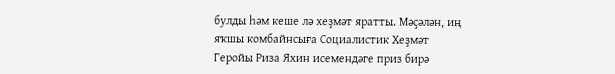булды һәм кеше лә хеҙмәт яратты. Мәҫәлән, иң яҡшы комбайнсыға Социалистик Хеҙмәт Геройы Риза Яхин исемендәге приз бирә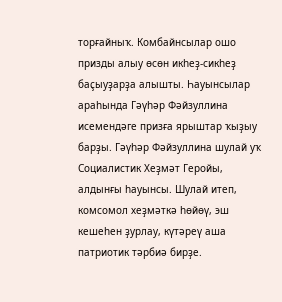торғайныҡ. Комбайнсылар ошо призды алыу өсөн икһеҙ-сикһеҙ баҫыуҙарҙа алышты. Һауынсылар араһында Гәүһәр Фәйзуллина исемендәге призға ярыштар ҡыҙыу барҙы. Гәүһәр Фәйзуллина шулай уҡ Социалистик Хеҙмәт Геройы, алдынғы һауынсы. Шулай итеп, комсомол хеҙмәткә һөйөү, эш кешеһен ҙурлау, күтәреү аша патриотик тәрбиә бирҙе.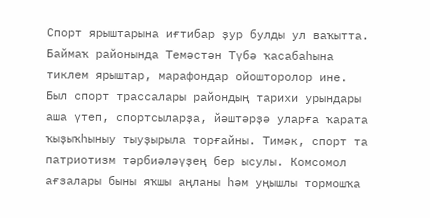Спорт ярыштарына иғтибар ҙур булды ул ваҡытта. Баймаҡ районында Темәстән Түбә ҡасабаһына тиклем ярыштар, марафондар ойошторолор ине. Был спорт трассалары райондың тарихи урындары аша үтеп, спортсыларҙа, йәштәрҙә уларға ҡарата ҡыҙыҡһыныу тыуҙырыла торғайны. Тимәк, спорт та патриотизм тәрбиәләүҙең бер ысулы. Комсомол ағзалары быны яҡшы аңланы һәм уңышлы тормошҡа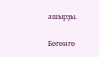ашырҙы.

Бөгөнгө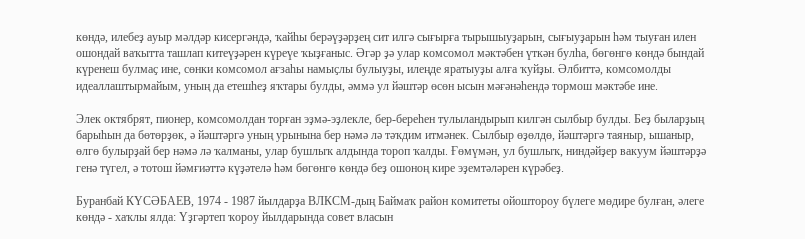көндә, илебеҙ ауыр мәлдәр кисергәндә, ҡайһы берәүҙәрҙең сит илгә сығырға тырышыуҙарын, сығыуҙарын һәм тыуған илен ошондай ваҡытта ташлап китеүҙәрен күреүе ҡыҙғаныс. Әгәр ҙә улар комсомол мәктәбен үткән булһа, бөгөнгө көндә бындай күренеш булмаҫ ине, сөнки комсомол ағзаһы намыҫлы булыуҙы, илеңде яратыуҙы алға ҡуйҙы. Әлбиттә, комсомолды идеаллаштырмайым, уның да етешһеҙ яҡтары булды, әммә ул йәштәр өсөн ысын мәғәнәһендә тормош мәктәбе ине.

Элек октябрят, пионер, комсомолдан торған эҙмә-эҙлекле, бер-береһен тулыландырып килгән сылбыр булды. Беҙ быларҙың барыһын да бөтөрҙөк, ә йәштәргә уның урынына бер нәмә лә тәҡдим итмәнек. Сылбыр өҙөлдө, йәштәргә таяныр, ышаныр, өлгө булырҙай бер нәмә лә ҡалманы, улар бушлыҡ алдында тороп ҡалды. Ғөмүмән, ул бушлыҡ, ниндәйҙер вакуум йәштәрҙә генә түгел, ә тотош йәмғиәттә күҙәтелә һәм бөгөнгө көндә беҙ ошоноң кире эҙемтәләрен күрәбеҙ.

Буранбай КҮСӘБАЕВ, 1974 - 1987 йылдарҙа ВЛКСМ-дың Баймаҡ район комитеты ойоштороу бүлеге мөдире булған, әлеге көндә - хаҡлы ялда: Үҙгәртеп ҡороу йылдарында совет власын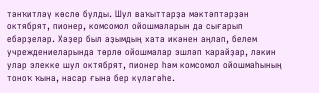тәнҡитләү көслө булды. Шул ваҡыттарҙа мәктәптәрҙән октябрят, пионер, комсомол ойошмаларын да сығарып ебәрҙеләр. Хәҙер был аҙымдың хата икәнен аңлап, белем учреждениеларында төрлө ойошмалар эшләп ҡарайҙар, ләкин улар элекке шул октябрят, пионер һәм комсомол ойошмаһының тоноҡ ҡына, насар ғына бер күләгәһе.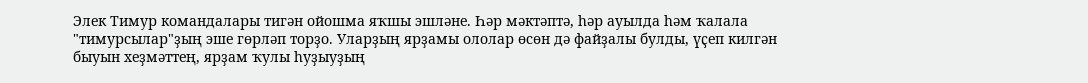Элек Тимур командалары тигән ойошма яҡшы эшләне. Һәр мәктәптә, һәр ауылда һәм ҡалала "тимурсылар"ҙың эше гөрләп торҙо. Уларҙың ярҙамы ололар өсөн дә файҙалы булды, үҫеп килгән быуын хеҙмәттең, ярҙам ҡулы һуҙыуҙың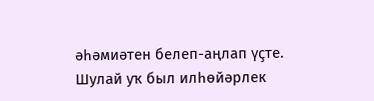әһәмиәтен белеп-аңлап үҫте. Шулай уҡ был илһөйәрлек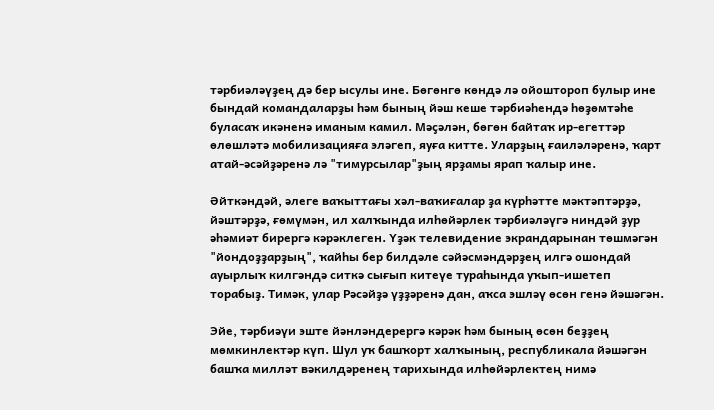тәрбиәләүҙең дә бер ысулы ине. Бөгөнгө көндә лә ойоштороп булыр ине бындай командаларҙы һәм бының йәш кеше тәрбиәһендә һөҙөмтәһе буласаҡ икәненә иманым камил. Мәҫәлән, бөгөн байтаҡ ир-егеттәр өлөшләтә мобилизацияға эләгеп, яуға китте. Уларҙың ғаиләләренә, ҡарт атай-әсәйҙәренә лә "тимурсылар"ҙың ярҙамы ярап ҡалыр ине.

Әйткәндәй, әлеге ваҡыттағы хәл-ваҡиғалар ҙа күрһәтте мәктәптәрҙә, йәштәрҙә, ғөмүмән, ил халҡында илһөйәрлек тәрбиәләүгә ниндәй ҙур әһәмиәт бирергә кәрәклеген. Үҙәк телевидение экрандарынан төшмәгән "йондоҙҙарҙың", ҡайһы бер билдәле сәйәсмәндәрҙең илгә ошондай ауырлыҡ килгәндә ситкә сығып китеүе тураһында уҡып-ишетеп торабыҙ. Тимәк, улар Рәсәйҙә үҙҙәренә дан, аҡса эшләү өсөн генә йәшәгән.

Эйе, тәрбиәүи эште йәнләндерергә кәрәк һәм бының өсөн беҙҙең мөмкинлектәр күп. Шул уҡ башҡорт халҡының, республикала йәшәгән башҡа милләт вәкилдәренең тарихында илһөйәрлектең нимә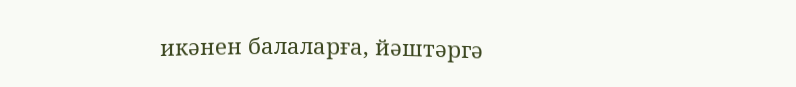икәнен балаларға, йәштәргә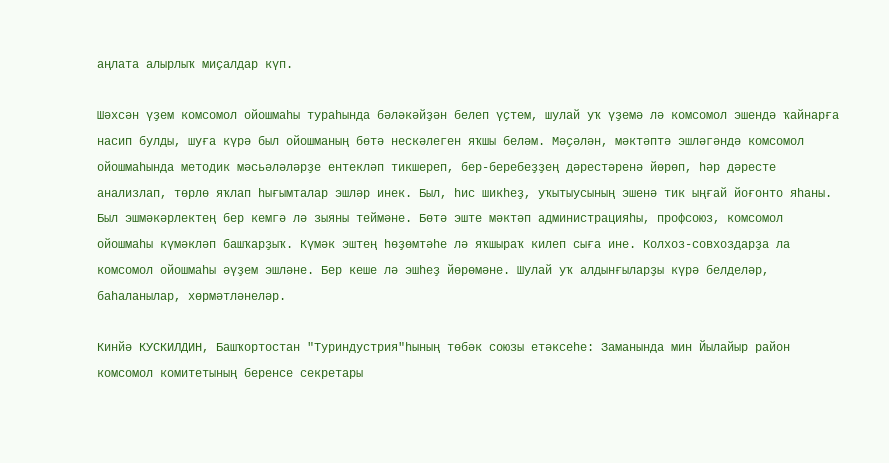аңлата алырлыҡ миҫалдар күп.

Шәхсән үҙем комсомол ойошмаһы тураһында бәләкәйҙән белеп үҫтем, шулай уҡ үҙемә лә комсомол эшендә ҡайнарға насип булды, шуға күрә был ойошманың бөтә нескәлеген яҡшы беләм. Мәҫәлән, мәктәптә эшләгәндә комсомол ойошмаһында методик мәсьәләләрҙе ентекләп тикшереп, бер-беребеҙҙең дәрестәренә йөрөп, һәр дәресте анализлап, төрлө яҡлап һығымталар эшләр инек. Был, һис шикһеҙ, уҡытыусының эшенә тик ыңғай йоғонто яһаны. Был эшмәкәрлектең бер кемгә лә зыяны теймәне. Бөтә эште мәктәп администрацияһы, профсоюз, комсомол ойошмаһы күмәкләп башҡарҙыҡ. Күмәк эштең һөҙөмтәһе лә яҡшыраҡ килеп сыға ине. Колхоз-совхоздарҙа ла комсомол ойошмаһы әүҙем эшләне. Бер кеше лә эшһеҙ йөрөмәне. Шулай уҡ алдынғыларҙы күрә белделәр, баһаланылар, хөрмәтләнеләр.

Кинйә КУСКИЛДИН, Башҡортостан "Туриндустрия"һының төбәк союзы етәксеһе: Заманында мин Йылайыр район комсомол комитетының беренсе секретары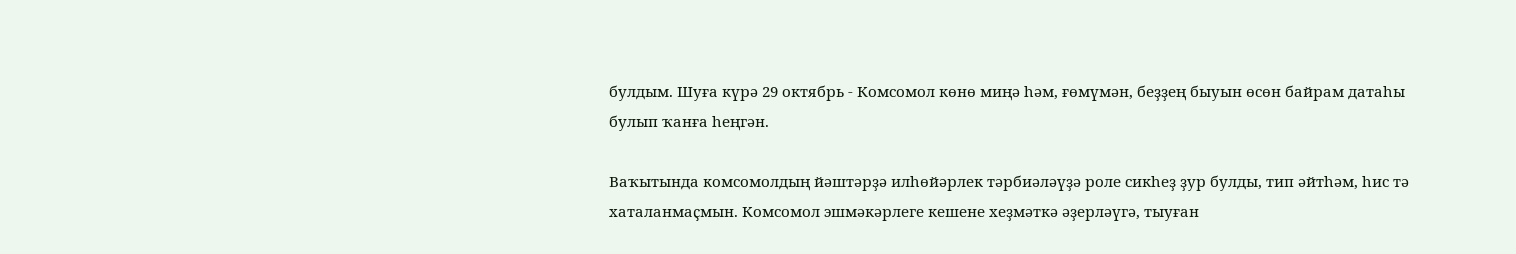булдым. Шуға күрә 29 октябрь - Комсомол көнө миңә һәм, ғөмүмән, беҙҙең быуын өсөн байрам датаһы булып ҡанға һеңгән.

Ваҡытында комсомолдың йәштәрҙә илһөйәрлек тәрбиәләүҙә роле сикһеҙ ҙур булды, тип әйтһәм, һис тә хаталанмаҫмын. Комсомол эшмәкәрлеге кешене хеҙмәткә әҙерләүгә, тыуған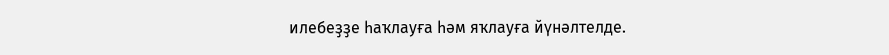илебеҙҙе һаҡлауға һәм яҡлауға йүнәлтелде.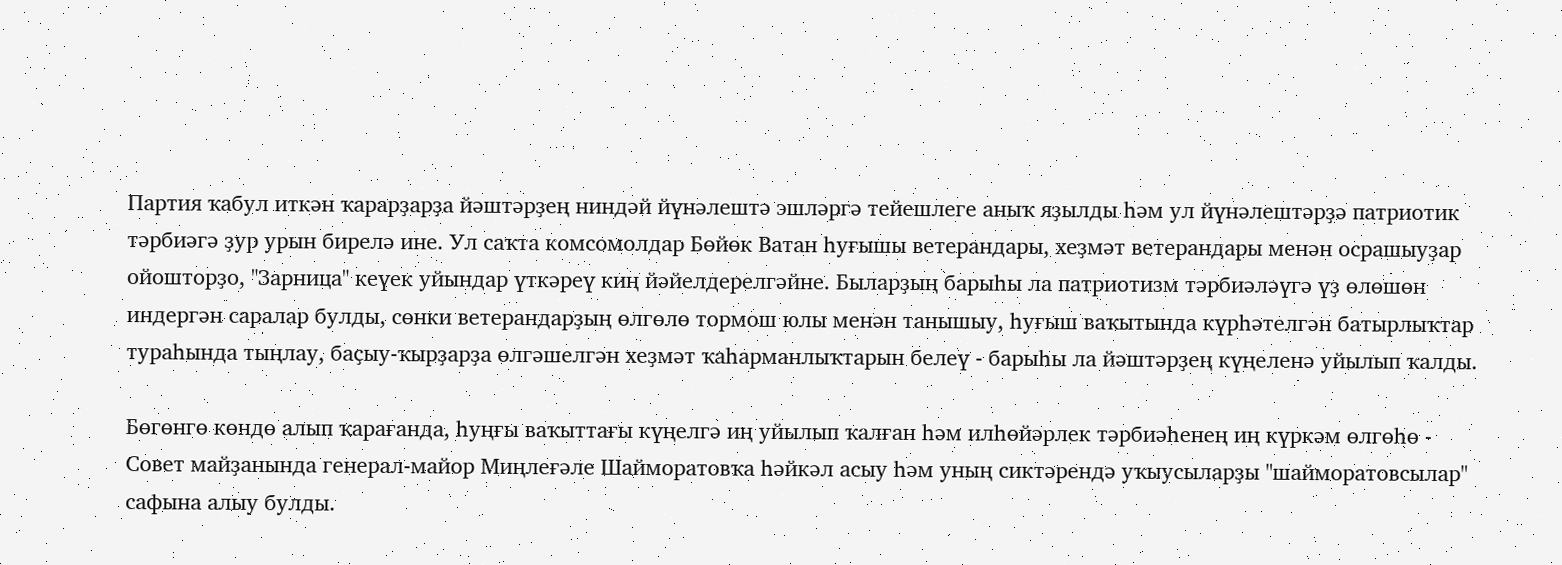Партия ҡабул иткән ҡарарҙарҙа йәштәрҙең ниндәй йүнәлештә эшләргә тейешлеге аныҡ яҙылды һәм ул йүнәлештәрҙә патриотик тәрбиәгә ҙур урын бирелә ине. Ул саҡта комсомолдар Бөйөк Ватан һуғышы ветерандары, хеҙмәт ветерандары менән осрашыуҙар ойошторҙо, "Зарница" кеүек уйындар үткәреү киң йәйелдерелгәйне. Быларҙың барыһы ла патриотизм тәрбиәләүгә үҙ өлөшөн индергән саралар булды, сөнки ветерандарҙың өлгөлө тормош юлы менән танышыу, һуғыш ваҡытында күрһәтелгән батырлыҡтар тураһында тыңлау, баҫыу-ҡырҙарҙа өлгәшелгән хеҙмәт ҡаһарманлыҡтарын белеү - барыһы ла йәштәрҙең күңеленә уйылып ҡалды.

Бөгөнгө көндө алып ҡарағанда, һуңғы ваҡыттағы күңелгә иң уйылып ҡалған һәм илһөйәрлек тәрбиәһенең иң күркәм өлгөһө - Совет майҙанында генерал-майор Миңлеғәле Шайморатовҡа һәйкәл асыу һәм уның сиктәрендә уҡыусыларҙы "шайморатовсылар" сафына алыу булды.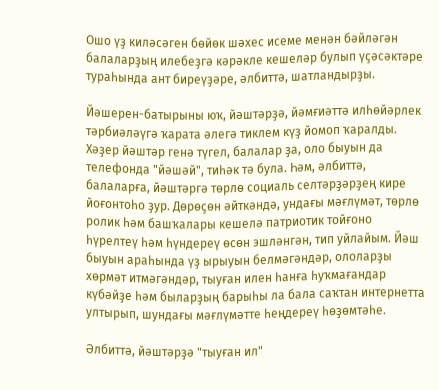Ошо үҙ киләсәген бөйөк шәхес исеме менән бәйләгән балаларҙың илебеҙгә кәрәкле кешеләр булып үҫәсәктәре тураһында ант биреүҙәре, әлбиттә, шатландырҙы.

Йәшерен-батырыны юҡ, йәштәрҙә, йәмғиәттә илһөйәрлек тәрбиәләүгә ҡарата әлегә тиклем күҙ йомоп ҡаралды. Хәҙер йәштәр генә түгел, балалар ҙа, оло быуын да телефонда "йәшәй", тиһәк тә була. Һәм, әлбиттә, балаларға, йәштәргә төрлө социаль селтәрҙәрҙең кире йоғонтоһо ҙур. Дөрөҫөн әйткәндә, ундағы мәғлүмәт, төрлө ролик һәм башҡалары кешелә патриотик тойғоно һүрелтеү һәм һүндереү өсөн эшләнгән, тип уйлайым. Йәш быуын араһында үҙ ырыуын белмәгәндәр, ололарҙы хөрмәт итмәгәндәр, тыуған илен һанға һуҡмағандар күбәйҙе һәм быларҙың барыһы ла бала саҡтан интернетта ултырып, шундағы мәғлүмәтте һеңдереү һөҙөмтәһе.

Әлбиттә, йәштәрҙә "тыуған ил"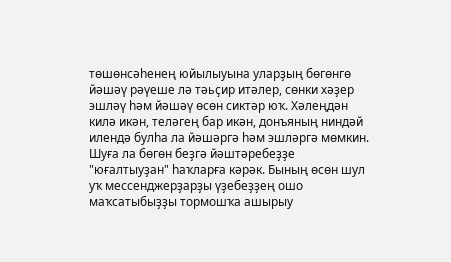төшөнсәһенең юйылыуына уларҙың бөгөнгө йәшәү рәүеше лә тәьҫир итәлер, сөнки хәҙер эшләү һәм йәшәү өсөн сиктәр юҡ. Хәлеңдән килә икән, теләгең бар икән, донъяның ниндәй илендә булһа ла йәшәргә һәм эшләргә мөмкин. Шуға ла бөгөн беҙгә йәштәребеҙҙе "юғалтыуҙан" һаҡларға кәрәк. Бының өсөн шул уҡ мессенджерҙарҙы үҙебеҙҙең ошо маҡсатыбыҙҙы тормошҡа ашырыу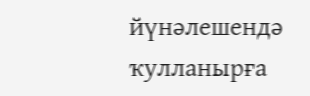йүнәлешендә ҡулланырға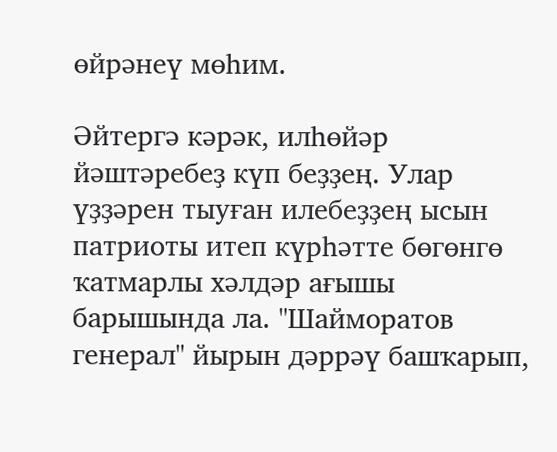өйрәнеү мөһим.

Әйтергә кәрәк, илһөйәр йәштәребеҙ күп беҙҙең. Улар үҙҙәрен тыуған илебеҙҙең ысын патриоты итеп күрһәтте бөгөнгө ҡатмарлы хәлдәр ағышы барышында ла. "Шайморатов генерал" йырын дәррәү башҡарып,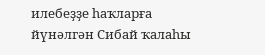илебеҙҙе һаҡларға йүнәлгән Сибай ҡалаһы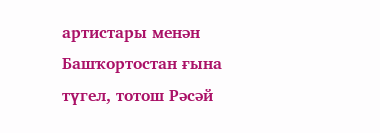артистары менән Башҡортостан ғына түгел, тотош Рәсәй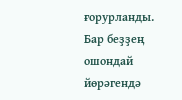ғорурланды. Бар беҙҙең ошондай йөрәгендә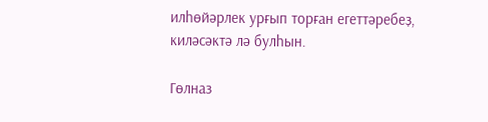илһөйәрлек урғып торған егеттәребеҙ, киләсәктә лә булһын.

Гөлназ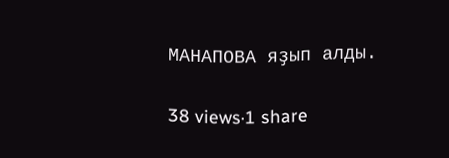МАНАПОВА яҙып алды.

38 views·1 share